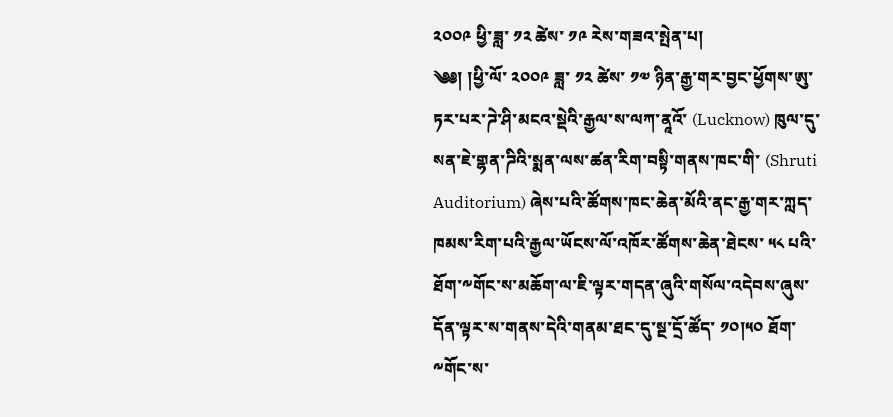༢༠༠༩ ཕྱི་ཟླ་ ༡༢ ཚེས་ ༡༩ རེས་གཟའ་སྤེན་པ།
༄༅། །ཕྱི་ལོ་ ༢༠༠༩ ཟླ་ ༡༢ ཚེས་ ༡༧ ཉིན་རྒྱ་གར་བྱང་ཕྱོགས་ཨུ་ཏར་པར་ཌེ་ཤི་མངའ་སྡེའི་རྒྱལ་ས་ལཀ་ནཱའོ་ (Lucknow) ཁུལ་དུ་སན་ཇེ་གྷན་ཌིའི་སྨན་ལས་ཚན་རིག་བསྟི་གནས་ཁང་གི་ (Shruti Auditorium) ཞེས་པའི་ཚོགས་ཁང་ཆེན་མོའི་ནང་རྒྱ་གར་ཀླད་ཁམས་རིག་པའི་རྒྱལ་ཡོངས་ལོ་འཁོར་ཚོགས་ཆེན་ཐེངས་ ༥༨ པའི་ཐོག་༸གོང་ས་མཆོག་ལ་ཇི་ལྟར་གདན་ཞུའི་གསོལ་འདེབས་ཞུས་དོན་ལྟར་ས་གནས་དེའི་གནམ་ཐང་དུ་སྔ་དྲོ་ཚོད་ ༡༠།༥༠ ཐོག་༸གོང་ས་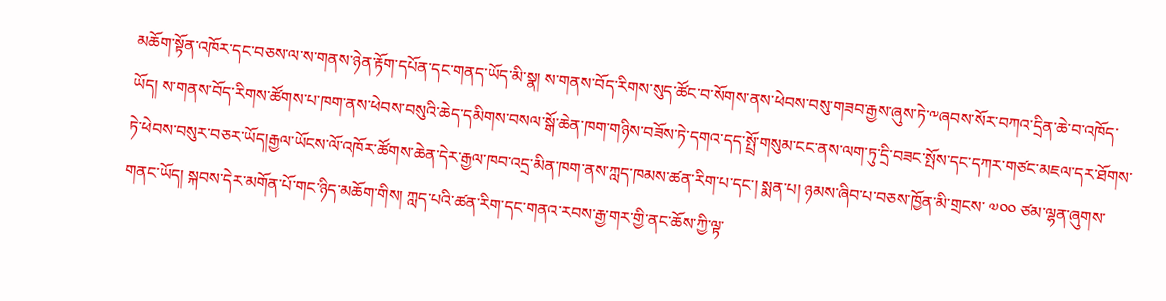མཆོག་སྟོན་འཁོར་དང་བཅས་ལ་ས་གནས་ཉེན་རྟོག་དཔོན་དང་གནད་ཡོད་མི་སྣ། ས་གནས་བོད་རིགས་སུད་ཚོང་བ་སོགས་ནས་ཕེབས་བསུ་གཟབ་རྒྱས་ཞུས་ཏེ་༸ཞབས་སོར་བཀའ་དྲིན་ཆེ་བ་འཁོད་ཡོད། ས་གནས་བོད་རིགས་ཚོགས་པ་ཁག་ནས་ཕེབས་བསུའི་ཆེད་དམིགས་བསལ་སྒོ་ཆེན་ཁག་གཉིས་བཟོས་ཏེ་དགའ་དད་སྤྲོ་གསུམ་ངང་ནས་ལག་ཏུ་དྲི་བཟང་སྤོས་དང་དཀར་གཙང་མཇལ་དར་ཐོགས་ཏེ་ཕེབས་བསུར་བཅར་ཡོད།རྒྱལ་ཡོངས་ལོ་འཁོར་ཚོགས་ཆེན་དེར་རྒྱལ་ཁབ་འདྲ་མིན་ཁག་ནས་ཀླད་ཁམས་ཚན་རིག་པ་དང་། སྨན་པ། ཉམས་ཞིབ་པ་བཅས་ཁྱོན་མི་གྲངས་ ༧༠༠ ཙམ་ལྷན་ཞུགས་གནང་ཡོད། སྐབས་དེར་མགོན་པོ་གང་ཉིད་མཆོག་གིས། ཀླད་པའི་ཚན་རིག་དང་གནའ་རབས་རྒྱ་གར་གྱི་ནང་ཆོས་ཀྱི་ལྟ་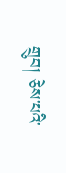གྲུབ། ཅེས་པའི་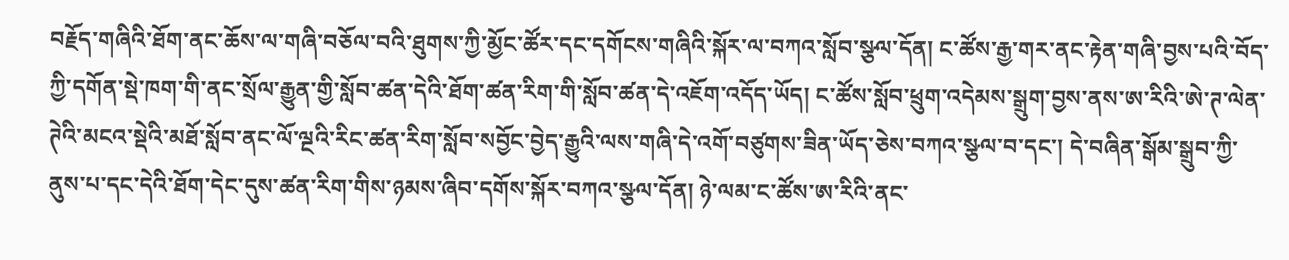བརྗོད་གཞིའི་ཐོག་ནང་ཆོས་ལ་གཞི་བཅོལ་བའི་ཐུགས་ཀྱི་མྱོང་ཚོར་དང་དགོངས་གཞིའི་སྐོར་ལ་བཀའ་སློབ་སྩལ་དོན། ང་ཚོས་རྒྱ་གར་ནང་རྟེན་གཞི་བྱས་པའི་བོད་ཀྱི་དགོན་སྡེ་ཁག་གི་ནང་སྲོལ་རྒྱུན་གྱི་སློབ་ཚན་དེའི་ཐོག་ཚན་རིག་གི་སློབ་ཚན་དེ་འཇོག་འདོད་ཡོད། ང་ཚོས་སློབ་ཕྲུག་འདེམས་སྒྲུག་བྱས་ནས་ཨ་རིའི་ཨེ་ཊ་ལེན་ཊེའི་མངའ་སྡེའི་མཐོ་སློབ་ནང་ལོ་ལྔའི་རིང་ཚན་རིག་སློབ་སབྱོང་བྱེད་རྒྱུའི་ལས་གཞི་དེ་འགོ་བཙུགས་ཟིན་ཡོད་ཅེས་བཀའ་སྩལ་བ་དང་། དེ་བཞིན་སྒོམ་སྒྲུབ་ཀྱི་ནུས་པ་དང་དེའི་ཐོག་དེང་དུས་ཚན་རིག་གིས་ཉམས་ཞིབ་དགོས་སྐོར་བཀའ་སྩལ་དོན། ཉེ་ལམ་ང་ཚོས་ཨ་རིའི་ནང་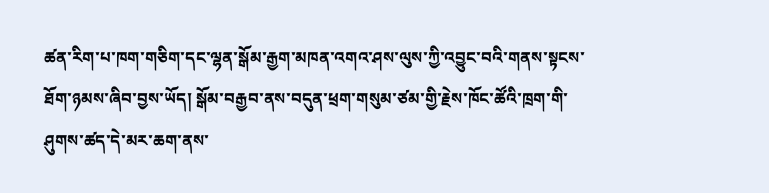ཚན་རིག་པ་ཁག་གཅིག་དང་ལྷན་སྒོམ་རྒྱག་མཁན་འགའ་ཤས་ལུས་ཀྱི་འབྱུང་བའི་གནས་སྟངས་ཐོག་ཉམས་ཞིབ་བྱས་ཡོད། སྒོམ་བརྒྱབ་ནས་བདུན་ཕྲག་གསུམ་ཙམ་གྱི་རྗེས་ཁོང་ཚོའི་ཁྲག་གི་ཤུགས་ཚད་དེ་མར་ཆག་ནས་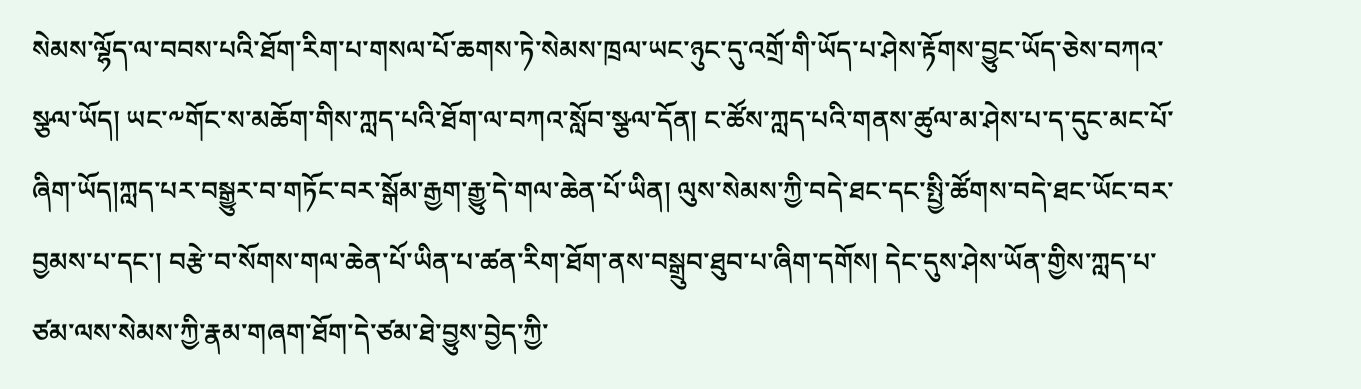སེམས་ལྷོད་ལ་བབས་པའི་ཐོག་རིག་པ་གསལ་པོ་ཆགས་ཏེ་སེམས་ཁྲལ་ཡང་ཉུང་དུ་འགྲོ་གི་ཡོད་པ་ཤེས་རྟོགས་བྱུང་ཡོད་ཅེས་བཀའ་སྩལ་ཡོད། ཡང་༸གོང་ས་མཆོག་གིས་ཀླད་པའི་ཐོག་ལ་བཀའ་སློབ་སྩལ་དོན། ང་ཚོས་ཀླད་པའི་གནས་ཚུལ་མ་ཤེས་པ་ད་དུང་མང་པོ་ཞིག་ཡོད།ཀླད་པར་བསྒྱུར་བ་གཏོང་བར་སྒོམ་རྒྱག་རྒྱུ་དེ་གལ་ཆེན་པོ་ཡིན། ལུས་སེམས་ཀྱི་བདེ་ཐང་དང་སྤྱི་ཚོགས་བདེ་ཐང་ཡོང་བར་བྱམས་པ་དང་། བརྩེ་བ་སོགས་གལ་ཆེན་པོ་ཡིན་པ་ཚན་རིག་ཐོག་ནས་བསྒྲུབ་ཐུབ་པ་ཞིག་དགོས། དེང་དུས་ཤེས་ཡོན་གྱིས་ཀླད་པ་ཙམ་ལས་སེམས་ཀྱི་རྣམ་གཞག་ཐོག་དེ་ཙམ་ཐེ་བྱུས་བྱེད་ཀྱི་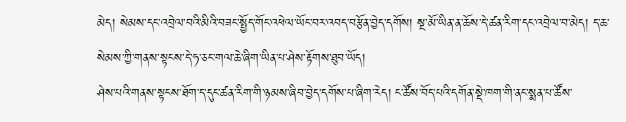མེད། སེམས་དང་འབྲེལ་བའི་མིའི་བཟང་སྤྱོད་གོང་འཕེལ་ཡོང་བར་འབད་བརྩོན་བྱེད་དགོས། སྔ་མོ་ཡིན་ན་ཆོས་དེ་ཚན་རིག་དང་འབྲེལ་བ་མེད། ད་ཆ་སེམས་ཀྱི་གནས་སྟངས་དེ་ཧ་ཅང་གལ་ཆེ་ཞིག་ཡིན་པ་ཤེས་རྟོགས་ཐུབ་ཡོད།
ཤེས་པའི་གནས་སྟངས་ཐོག་ད་དུང་ཚན་རིག་གི་ཉམས་ཞིབ་བྱེད་དགོས་པ་ཞིག་རེད། ང་ཚོས་བོད་པའི་དགོན་སྡེ་ཁག་གི་ནང་སྨན་པ་ཚོས་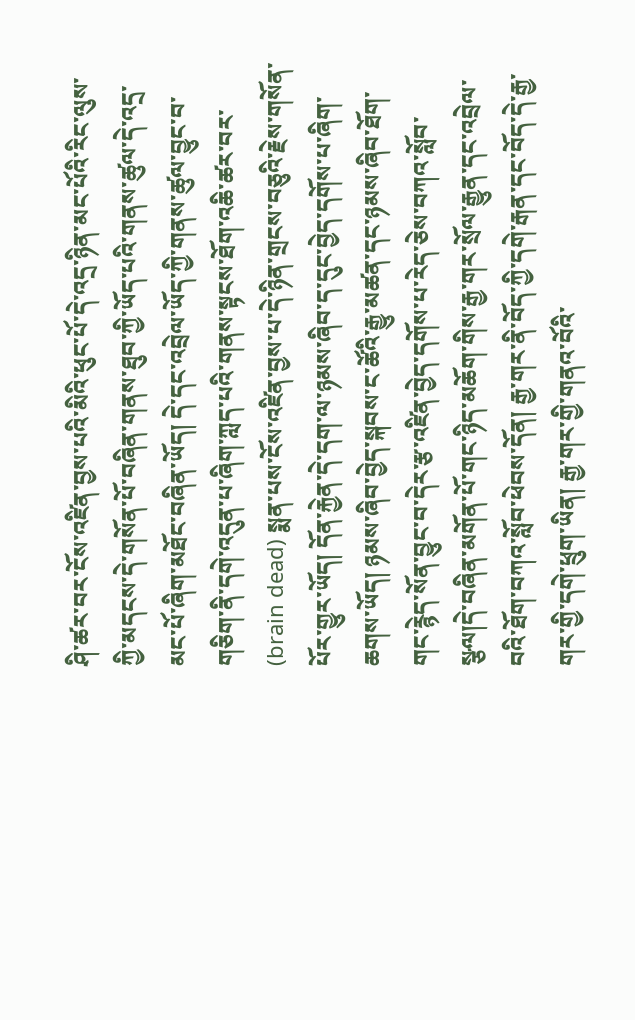ཤི་ཚར་བར་ངོས་འཛིན་བྱས་པའི་མིའི་ཕུང་པོ་དེ་འདྲ་ཉིན་མང་པོའི་རིང་ལུས་ཀྱི་མདངས་དེ་གསོན་པོ་བཞིན་གནས་ཐུབ་ཀྱི་ཡོད་པའི་གནས་ཚུལ་དེ་འདྲ་མང་པོ་ཞིག་མཐོང་བཞིན་ཡོད། དེ་དང་འབྲེལ་ཡོད་ཀྱི་གནས་ཚུལ་བྱུང་བ་གཅིག་ནི་དགེ་འདུན་པ་ཞིག་ཀླད་པའི་གནས་སྟངས་ཐོག་འཆི་ཚར་བར་ (brain dead) སྨན་པས་ངོས་འཛིན་བྱས་པ་དེ་ཉིན་གྲངས་བཅུའི་རྗེས་གསོན་པོར་གྱུར་ཡོད། དོན་རྐྱེན་དེ་དག་ལ་ཉམས་ཞིབ་ད་དུང་བྱེད་དགོས་པ་ཞིག་ཆགས་ཡོད། ཉམས་ཞིབ་བྱེད་སྐབས་ང་ཚོའི་རྒྱུ་མཚན་དང་ཉམས་ཞིབ་ཐོག་གང་རྙེད་སོན་བྱུང་བ་དེར་རྩ་འཛིན་བྱེད་དགོས་པ་རེད་ཅེས་བཀའ་སློབ་སྩལ།དེ་བཞིན་མགོན་པོ་གང་ཉིད་མཆོག་གིས་རྒྱ་གར་སྲོལ་རྒྱུན་དང་འབྲེལ་བའི་ཐོག་བཀའ་སློབ་ཕེབས་དོན། རྒྱ་གར་ནི་བོད་ཀྱི་དགེ་རྒན་དང་བོད་དེ་རྒྱ་གར་གྱི་དགེ་ཕྲུག་ཡིན། རྒྱ་གར་གྱི་གནའ་བོའི་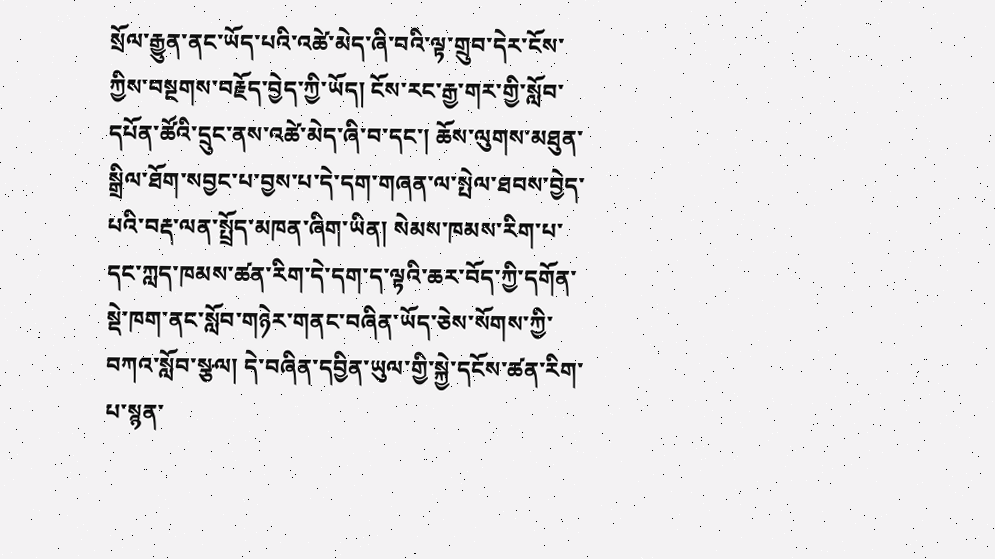སྲོལ་རྒྱུན་ནང་ཡོད་པའི་འཚེ་མེད་ཞི་བའི་ལྟ་གྲུབ་དེར་ངོས་ཀྱིས་བསྔགས་བརྗོད་བྱེད་ཀྱི་ཡོད། ངོས་རང་རྒྱ་གར་གྱི་སློབ་དཔོན་ཚོའི་དྲུང་ནས་འཚེ་མེད་ཞི་བ་དང་། ཆོས་ལུགས་མཐུན་སྒྲིལ་ཐོག་སབྱང་པ་བྱས་པ་དེ་དག་གཞན་ལ་སྤེལ་ཐབས་བྱེད་པའི་བརྡ་ལན་སྤྲོད་མཁན་ཞིག་ཡིན། སེམས་ཁམས་རིག་པ་དང་ཀླད་ཁམས་ཚན་རིག་དེ་དག་ད་ལྟའི་ཆར་བོད་ཀྱི་དགོན་སྡེ་ཁག་ནང་སློབ་གཉེར་གནང་བཞིན་ཡོད་ཅེས་སོགས་ཀྱི་བཀའ་སློབ་སྩལ། དེ་བཞིན་དབྱིན་ཡུལ་གྱི་སྐྱེ་དངོས་ཚན་རིག་པ་སྙན་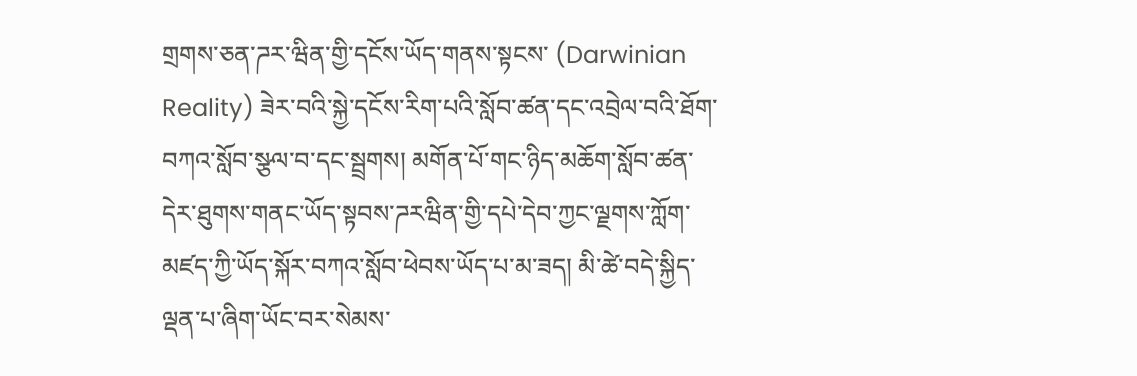གྲགས་ཅན་ཌར་ཝིན་གྱི་དངོས་ཡོད་གནས་སྟངས་ (Darwinian Reality) ཟེར་བའི་སྐྱེ་དངོས་རིག་པའི་སློབ་ཚན་དང་འབྲེལ་བའི་ཐོག་བཀའ་སློབ་སྩལ་བ་དང་སྦྲགས། མགོན་པོ་གང་ཉིད་མཆོག་སློབ་ཚན་དེར་ཐུགས་གནང་ཡོད་སྟབས་ཌརཝིན་གྱི་དཔེ་དེབ་ཀྱང་ལྗགས་ཀློག་མཛད་ཀྱི་ཡོད་སྐོར་བཀའ་སློབ་ཕེབས་ཡོད་པ་མ་ཟད། མི་ཚེ་བདེ་སྐྱིད་ལྡན་པ་ཞིག་ཡོང་བར་སེམས་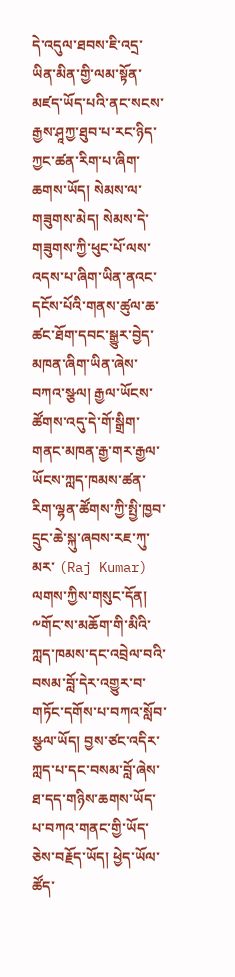དེ་འདུལ་ཐབས་ཇི་འདྲ་ཡིན་མིན་གྱི་ལམ་སྟོན་མཛད་ཡོད་པའི་ནང་སངས་རྒྱས་ཤཱཀྱ་ཐུབ་པ་རང་ཉིད་ཀྱང་ཚན་རིག་པ་ཞིག་ཆགས་ཡོད། སེམས་ལ་གཟུགས་མེད། སེམས་དེ་གཟུགས་ཀྱི་ཕུང་པོ་ལས་འདས་པ་ཞིག་ཡིན་ནའང་དངོས་པོའི་གནས་ཚུལ་ཆ་ཚང་ཐོག་དབང་སྒྱུར་བྱེད་མཁན་ཞིག་ཡིན་ཞེས་བཀའ་སྩལ། རྒྱལ་ཡོངས་ཚོགས་འདུ་དེ་གོ་སྒྲིག་གནང་མཁན་རྒྱ་གར་རྒྱལ་ཡོངས་ཀླད་ཁམས་ཚན་རིག་ལྷན་ཚོགས་ཀྱི་སྤྱི་ཁྱབ་དྲུང་ཆེ་སྐུ་ཞབས་རཇ་ཀུ་མར་ (Raj Kumar) ལགས་ཀྱིས་གསུང་དོན། ༸གོང་ས་མཆོག་གི་མིའི་ཀླད་ཁམས་དང་འབྲེལ་བའི་བསམ་བློ་དེར་འགྱུར་བ་གཏོང་དགོས་པ་བཀའ་སློབ་སྩལ་ཡོད། བྱས་ཙང་འདིར་ཀླད་པ་དང་བསམ་བློ་ཞེས་ཐ་དད་གཉིས་ཆགས་ཡོད་པ་བཀའ་གནང་གྱི་ཡོད་ཅེས་བརྗོད་ཡོད། ཕྱེད་ཡོལ་ཚོད་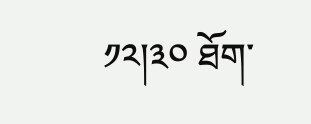༡༢།༣༠ ཐོག་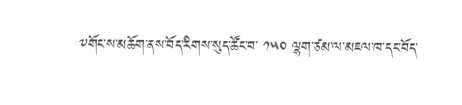༸གོང་ས་མཆོག་ནས་བོད་རིགས་སུད་ཚོང་བ་ ༡༥༠ ལྷག་ཙམ་ལ་མཇལ་ཁ་དང་བོད་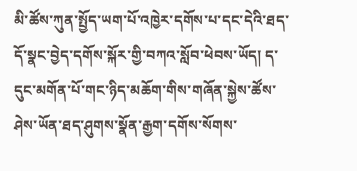མི་ཚོས་ཀུན་སྤྱོད་ཡག་པོ་འཁྱེར་དགོས་པ་དང་དེའི་ཐད་དོ་སྣང་བྱེད་དགོས་སྐོར་གྱི་བཀའ་སློབ་ཕེབས་ཡོད། ད་དུང་མགོན་པོ་གང་ཉིད་མཆོག་གིས་གཞོན་སྐྱེས་ཚོས་ཤེས་ཡོན་ཐད་ཤུགས་སྣོན་རྒྱག་དགོས་སོགས་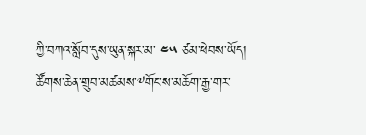ཀྱི་བཀའ་སློབ་དུས་ཡུན་སྐར་མ་ ༤༥ ཙམ་ཕེབས་ཡོད། ཚོགས་ཆེན་གྲུབ་མཚམས་༸གོང་ས་མཆོག་རྒྱ་གར་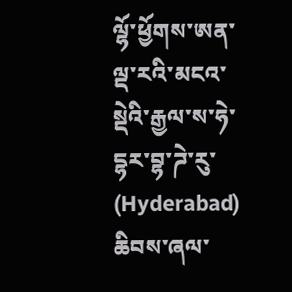ལྷོ་ཕྱོགས་ཨན་ལྡ་རའི་མངའ་སྡེའི་རྒྱལ་ས་ཧེ་དྷར་བྷ་ཌེ་རུ་ (Hyderabad) ཆིབས་ཞལ་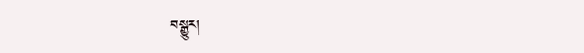བསྒྱུར།